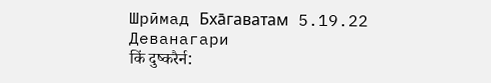Шрӣмад Бха̄гаватам 5.19.22
Деванагари
किं दुष्करैर्न: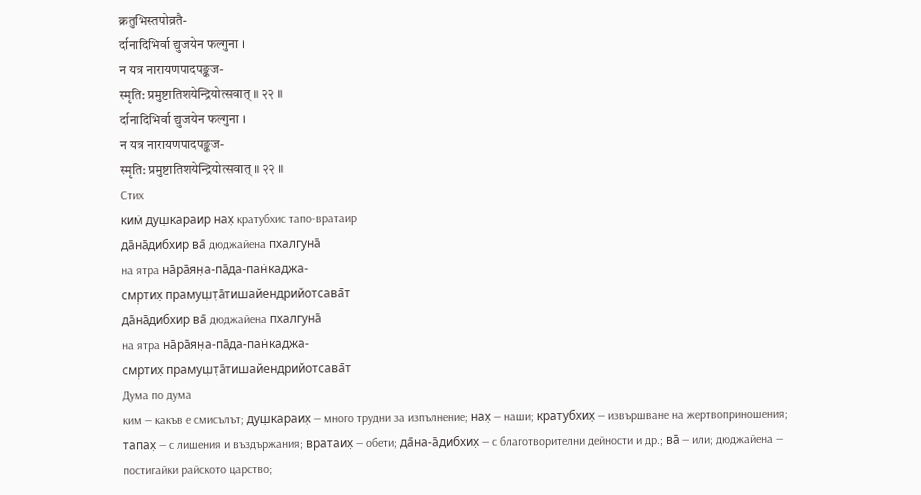क्रतुभिस्तपोव्रतै-
र्दानादिभिर्वा द्युजयेन फल्गुना ।
न यत्र नारायणपादपङ्कज-
स्मृति: प्रमुष्टातिशयेन्द्रियोत्सवात् ॥ २२ ॥
र्दानादिभिर्वा द्युजयेन फल्गुना ।
न यत्र नारायणपादपङ्कज-
स्मृति: प्रमुष्टातिशयेन्द्रियोत्सवात् ॥ २२ ॥
Стих
ким̇ душ̣караир нах̣ кратубхис тапо-вратаир
да̄на̄дибхир ва̄ дюджайена пхалгуна̄
на ятра на̄ра̄ян̣а-па̄да-пан̇каджа-
смр̣тих̣ прамуш̣т̣а̄тишайендрийотсава̄т
да̄на̄дибхир ва̄ дюджайена пхалгуна̄
на ятра на̄ра̄ян̣а-па̄да-пан̇каджа-
смр̣тих̣ прамуш̣т̣а̄тишайендрийотсава̄т
Дума по дума
ким — какъв е смисълът; душ̣караих̣ — много трудни за изпълнение; нах̣ — наши; кратубхих̣ — извършване на жертвоприношения; тапах̣ — с лишения и въздържания; вратаих̣ — обети; да̄на-а̄дибхих̣ — с благотворителни дейности и др.; ва̄ — или; дюджайена — постигайки райското царство;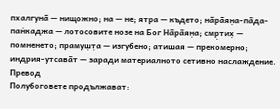пхалгуна̄ — нищожно; на — не; ятра — където; на̄ра̄ян̣а-па̄да-пан̇каджа — лотосовите нозе на Бог На̄ра̄ян̣а; смр̣тих̣ — помненето; прамуш̣т̣а — изгубено; атишая — прекомерно; индрия-утсава̄т — заради материалното сетивно наслаждение.
Превод
Полубоговете продължават: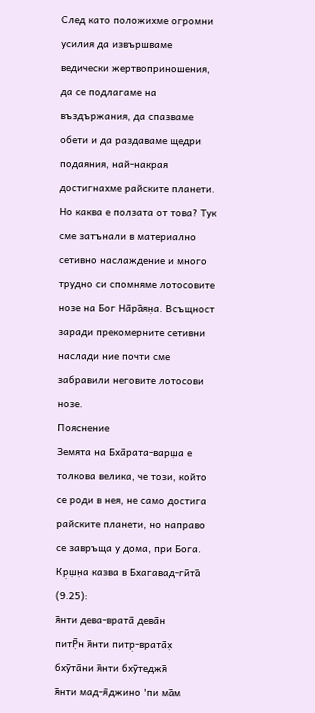След като положихме огромни усилия да извършваме ведически жертвоприношения, да се подлагаме на въздържания, да спазваме обети и да раздаваме щедри подаяния, най-накрая достигнахме райските планети. Но каква е ползата от това? Тук сме затънали в материално сетивно наслаждение и много трудно си спомняме лотосовите нозе на Бог На̄ра̄ян̣а. Всъщност заради прекомерните сетивни наслади ние почти сме забравили неговите лотосови нозе.
Пояснение
Земята на Бха̄рата-варш̣а е толкова велика, че този, който се роди в нея, не само достига райските планети, но направо се завръща у дома, при Бога. Кр̣ш̣н̣а казва в Бхагавад-гӣта̄ (9.25):
я̄нти дева-врата̄ дева̄н
питР̣̄н я̄нти питр̣-врата̄х̣
бхӯта̄ни я̄нти бхӯтеджя̄
я̄нти мад-я̄джино 'пи ма̄м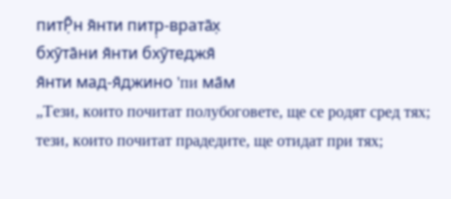питР̣̄н я̄нти питр̣-врата̄х̣
бхӯта̄ни я̄нти бхӯтеджя̄
я̄нти мад-я̄джино 'пи ма̄м
„Тези, които почитат полубоговете, ще се родят сред тях; тези, които почитат прадедите, ще отидат при тях;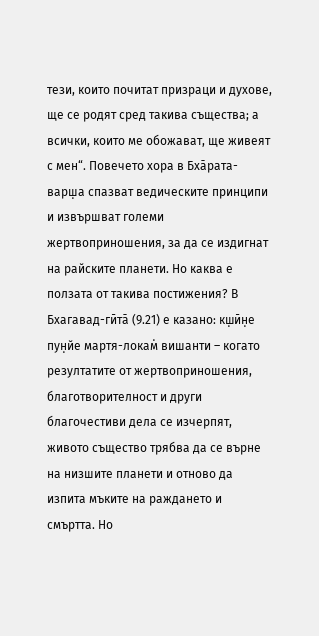тези, които почитат призраци и духове, ще се родят сред такива същества; а всички, които ме обожават, ще живеят с мен“. Повечето хора в Бха̄рата-варш̣а спазват ведическите принципи и извършват големи жертвоприношения, за да се издигнат на райските планети. Но каква е ползата от такива постижения? В Бхагавад-гӣта̄ (9.21) е казано: кш̣ӣн̣е пун̣йе мартя-локам̇ вишанти – когато резултатите от жертвоприношения, благотворителност и други благочестиви дела се изчерпят, живото същество трябва да се върне на низшите планети и отново да изпита мъките на раждането и смъртта. Но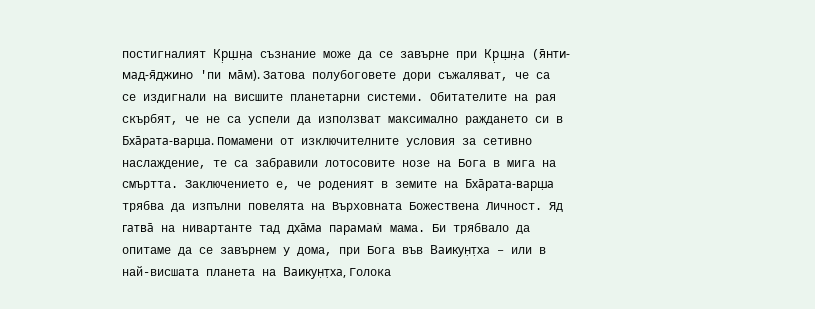постигналият Кр̣ш̣н̣а съзнание може да се завърне при Кр̣ш̣н̣а (я̄нти-мад-я̄джино 'пи ма̄м). Затова полубоговете дори съжаляват, че са се издигнали на висшите планетарни системи. Обитателите на рая скърбят, че не са успели да използват максимално раждането си в Бха̄рата-варш̣а. Помамени от изключителните условия за сетивно наслаждение, те са забравили лотосовите нозе на Бога в мига на смъртта. Заключението е, че роденият в земите на Бха̄рата-варш̣а трябва да изпълни повелята на Върховната Божествена Личност. Яд гатва̄ на нивартанте тад дха̄ма парамам̇ мама. Би трябвало да опитаме да се завърнем у дома, при Бога във Ваикун̣т̣ха – или в най-висшата планета на Ваикун̣т̣ха, Голока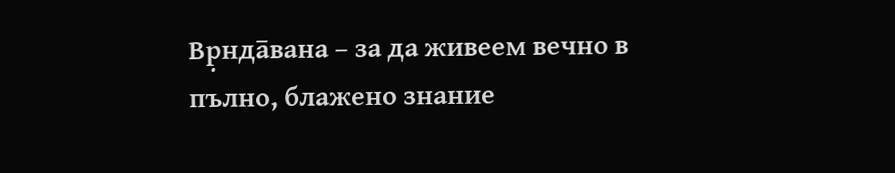Вр̣нда̄вана – за да живеем вечно в пълно, блажено знание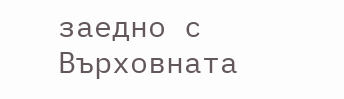заедно с Върховната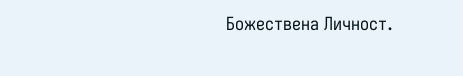Божествена Личност.